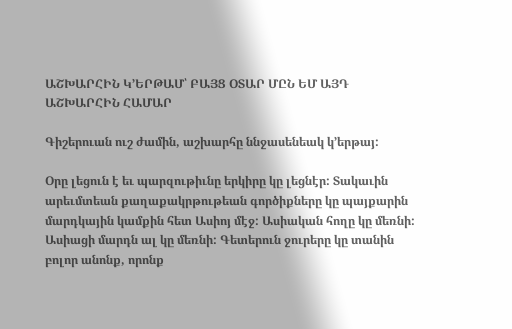ԱՇԽԱՐՀԻՆ Կ՚ԵՐԹԱՄ՝ ԲԱՅՑ ՕՏԱՐ ՄԸՆ ԵՄ ԱՅԴ ԱՇԽԱՐՀԻՆ ՀԱՄԱՐ

Գիշերուան ուշ ժամին, աշխարհը ննջասենեակ կ՚երթայ:

Օրը լեցուն է եւ պարզութիւնը երկիրը կը լեցնէր: Տակաւին արեւմտեան քաղաքակրթութեան գործիքները կը պայքարին մարդկային կամքին հետ Ասիոյ մէջ: Ասիական հողը կը մեռնի: Ասիացի մարդն ալ կը մեռնի: Գետերուն ջուրերը կը տանին բոլոր անոնք, որոնք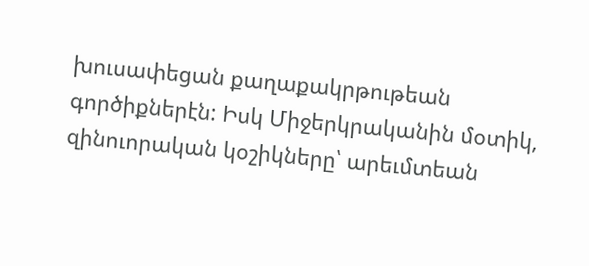խուսափեցան քաղաքակրթութեան գործիքներէն: Իսկ Միջերկրականին մօտիկ, զինուորական կօշիկները՝ արեւմտեան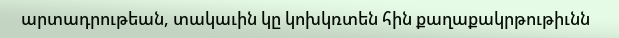արտադրութեան, տակաւին կը կոխկռտեն հին քաղաքակրթութիւնն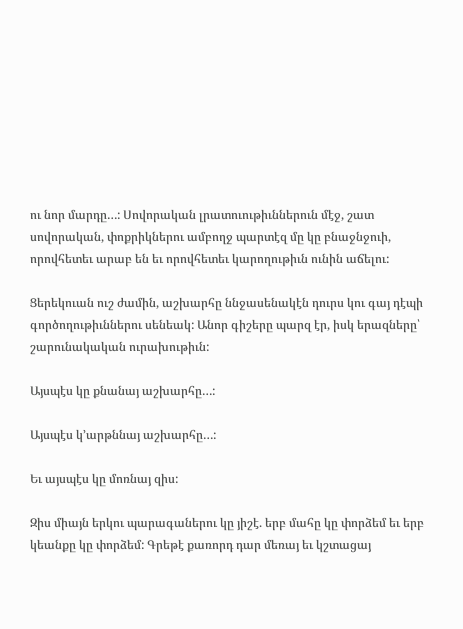ու նոր մարդը…: Սովորական լրատուութիւններուն մէջ, շատ սովորական, փոքրիկներու ամբողջ պարտէզ մը կը բնաջնջուի, որովհետեւ արաբ են եւ որովհետեւ կարողութիւն ունին աճելու:

Ցերեկուան ուշ ժամին, աշխարհը ննջասենակէն դուրս կու գայ դէպի գործողութիւններու սենեակ: Անոր գիշերը պարզ էր, իսկ երազները՝ շարունակական ուրախութիւն:

Այսպէս կը քնանայ աշխարհը…:

Այսպէս կ՚արթննայ աշխարհը…:

Եւ այսպէս կը մոռնայ զիս:

Զիս միայն երկու պարագաներու կը յիշէ. երբ մահը կը փորձեմ եւ երբ կեանքը կը փորձեմ: Գրեթէ քառորդ դար մեռայ եւ կշտացայ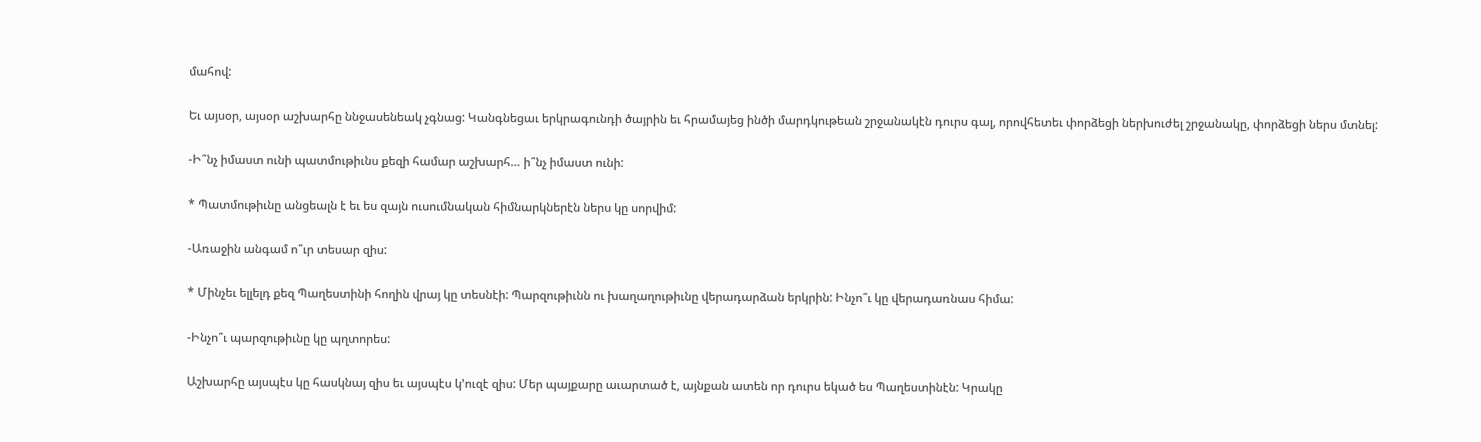մահով:

Եւ այսօր, այսօր աշխարհը ննջասենեակ չգնաց: Կանգնեցաւ երկրագունդի ծայրին եւ հրամայեց ինծի մարդկութեան շրջանակէն դուրս գալ, որովհետեւ փորձեցի ներխուժել շրջանակը, փորձեցի ներս մտնել:

-Ի՞նչ իմաստ ունի պատմութիւնս քեզի համար աշխարհ… ի՞նչ իմաստ ունի:

* Պատմութիւնը անցեալն է եւ ես զայն ուսումնական հիմնարկներէն ներս կը սորվիմ:

-Առաջին անգամ ո՞ւր տեսար զիս:

* Մինչեւ ելլելդ քեզ Պաղեստինի հողին վրայ կը տեսնէի: Պարզութիւնն ու խաղաղութիւնը վերադարձան երկրին: Ինչո՞ւ կը վերադառնաս հիմա:

-Ինչո՞ւ պարզութիւնը կը պղտորես:

Աշխարհը այսպէս կը հասկնայ զիս եւ այսպէս կ՚ուզէ զիս: Մեր պայքարը աւարտած է, այնքան ատեն որ դուրս եկած ես Պաղեստինէն: Կրակը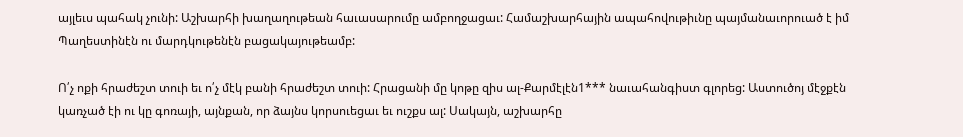այլեւս պահակ չունի: Աշխարհի խաղաղութեան հաւասարումը ամբողջացաւ: Համաշխարհային ապահովութիւնը պայմանաւորուած է իմ Պաղեստինէն ու մարդկութենէն բացակայութեամբ:

Ո՛չ ոքի հրաժեշտ տուի եւ ո՛չ մէկ բանի հրաժեշտ տուի: Հրացանի մը կոթը զիս ալ-Քարմէլէն1*** նաւահանգիստ գլորեց: Աստուծոյ մէջքէն կառչած էի ու կը գոռայի, այնքան, որ ձայնս կորսուեցաւ եւ ուշքս ալ: Սակայն, աշխարհը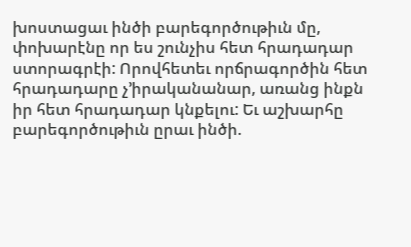խոստացաւ ինծի բարեգործութիւն մը, փոխարէնը որ ես շունչիս հետ հրադադար ստորագրէի: Որովհետեւ որճրագործին հետ հրադադարը չ՚իրականանար, առանց ինքն իր հետ հրադադար կնքելու: Եւ աշխարհը բարեգործութիւն ըրաւ ինծի.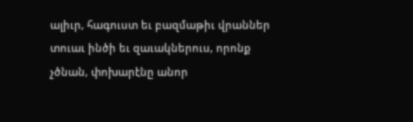ալիւր, հագուստ եւ բազմաթիւ վրաններ տուաւ ինծի եւ զաւակներուս, որոնք չծնան, փոխարէնը անոր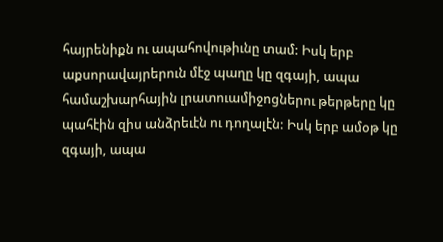հայրենիքն ու ապահովութիւնը տամ: Իսկ երբ աքսորավայրերուն մէջ պաղը կը զգայի, ապա համաշխարհային լրատուամիջոցներու թերթերը կը պահէին զիս անձրեւէն ու դողալէն: Իսկ երբ ամօթ կը զգայի, ապա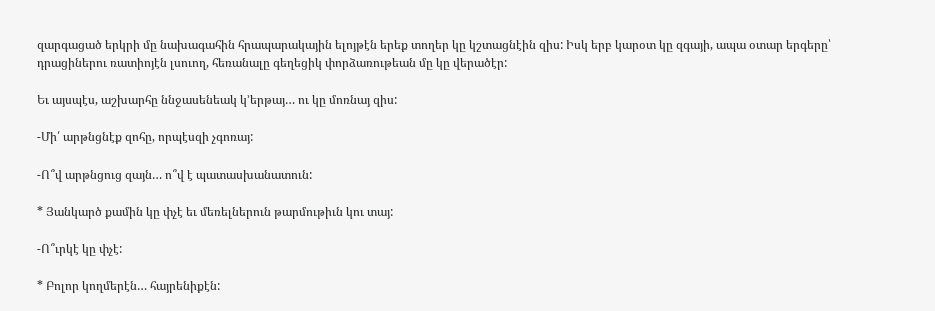զարգացած երկրի մը նախագահին հրապարակային ելոյթէն երեք տողեր կը կշտացնէին զիս: Իսկ երբ կարօտ կը զգայի, ապա օտար երգերը՝ դրացիներու ռատիոյէն լսուող, հեռանալը գեղեցիկ փորձառութեան մը կը վերածէր:

Եւ այսպէս, աշխարհը ննջասենեակ կ՚երթայ… ու կը մոռնայ զիս:

-Մի՛ արթնցնէք զոհը, որպէսզի չգոռայ:

-Ո՞վ արթնցուց զայն… ո՞վ է պատասխանատուն:

* Յանկարծ քամին կը փչէ եւ մեռելներուն թարմութիւն կու տայ:

-Ո՞ւրկէ կը փչէ:

* Բոլոր կողմերէն… հայրենիքէն: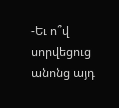-Եւ ո՞վ սորվեցուց անոնց այդ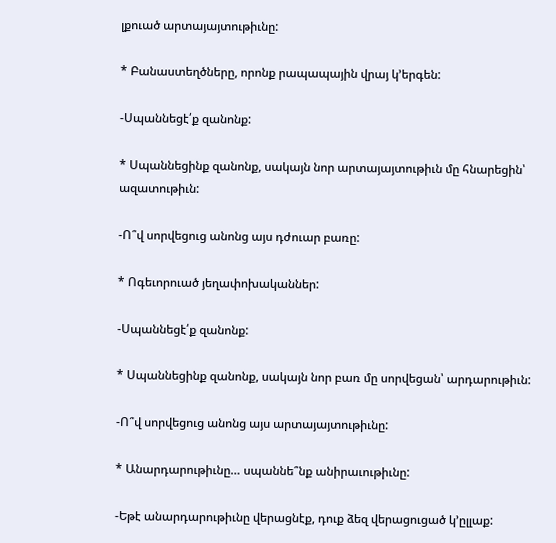լքուած արտայայտութիւնը:

* Բանաստեղծները, որոնք րապապային վրայ կ՚երգեն:

-Սպաննեցէ՛ք զանոնք:

* Սպաննեցինք զանոնք, սակայն նոր արտայայտութիւն մը հնարեցին՝ ազատութիւն:

-Ո՞վ սորվեցուց անոնց այս դժուար բառը:

* Ոգեւորուած յեղափոխականներ:

-Սպաննեցէ՛ք զանոնք:

* Սպաննեցինք զանոնք, սակայն նոր բառ մը սորվեցան՝ արդարութիւն:

-Ո՞վ սորվեցուց անոնց այս արտայայտութիւնը:

* Անարդարութիւնը… սպաննե՞նք անիրաւութիւնը:

-Եթէ անարդարութիւնը վերացնէք, դուք ձեզ վերացուցած կ՚ըլլաք: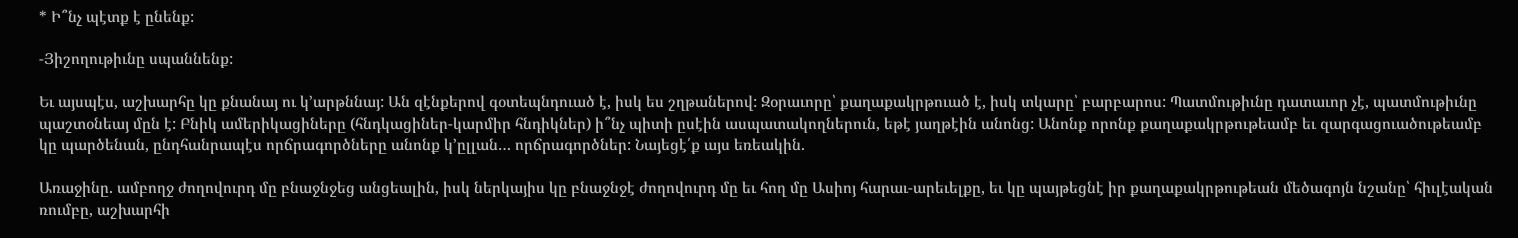* Ի՞նչ պէտք է ընենք:

-Յիշողութիւնը սպաննենք:

Եւ այսպէս, աշխարհը կը քնանայ ու կ՚արթննայ: Ան զէնքերով գօտեպնդուած է, իսկ ես շղթաներով: Զօրաւորը՝ քաղաքակրթուած է, իսկ տկարը՝ բարբարոս: Պատմութիւնը դատաւոր չէ, պատմութիւնը պաշտօնեայ մըն է: Բնիկ ամերիկացիները (հնդկացիներ-կարմիր հնդիկներ) ի՞նչ պիտի ըսէին ասպատակողներուն, եթէ յաղթէին անոնց: Անոնք որոնք քաղաքակրթութեամբ եւ զարգացուածութեամբ կը պարծենան, ընդհանրապէս որճրագործները անոնք կ՚ըլլան… որճրագործներ: Նայեցէ՛ք այս եռեակին.

Առաջինը. ամբողջ ժողովուրդ մը բնաջնջեց անցեալին, իսկ ներկայիս կը բնաջնջէ ժողովուրդ մը եւ հող մը Ասիոյ հարաւ-արեւելքը, եւ կը պայթեցնէ իր քաղաքակրթութեան մեծագոյն նշանը՝ հիւլէական ռումբը, աշխարհի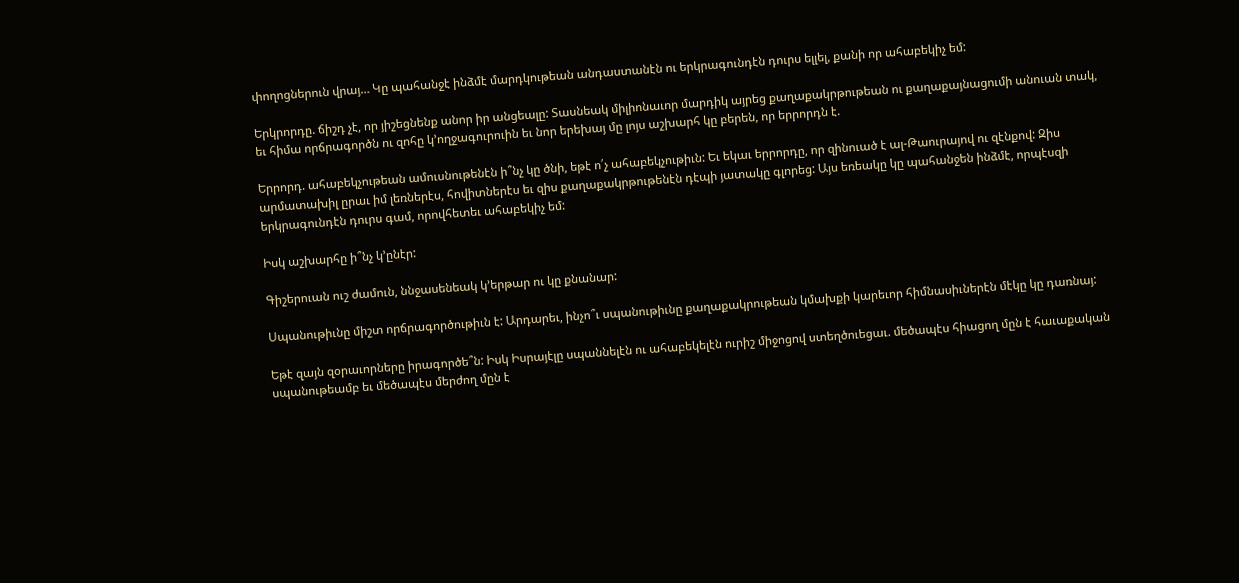փողոցներուն վրայ… Կը պահանջէ ինձմէ մարդկութեան անդաստանէն ու երկրագունդէն դուրս ելլել, քանի որ ահաբեկիչ եմ:

Երկրորդը. ճիշդ չէ, որ յիշեցնենք անոր իր անցեալը: Տասնեակ միլիոնաւոր մարդիկ այրեց քաղաքակրթութեան ու քաղաքայնացումի անուան տակ, եւ հիմա որճրագործն ու զոհը կ՚ողջագուրուին եւ նոր երեխայ մը լոյս աշխարհ կը բերեն, որ երրորդն է.

Երրորդ. ահաբեկչութեան ամուսնութենէն ի՞նչ կը ծնի, եթէ ո՛չ ահաբեկչութիւն: Եւ եկաւ երրորդը, որ զինուած է ալ-Թաուրայով ու զէնքով: Զիս արմատախիլ ըրաւ իմ լեռներէս, հովիտներէս եւ զիս քաղաքակրթութենէն դէպի յատակը գլորեց: Այս եռեակը կը պահանջեն ինձմէ, որպէսզի երկրագունդէն դուրս գամ, որովհետեւ ահաբեկիչ եմ:

Իսկ աշխարհը ի՞նչ կ՚ընէր:

Գիշերուան ուշ ժամուն, ննջասենեակ կ՚երթար ու կը քնանար:

Սպանութիւնը միշտ որճրագործութիւն է: Արդարեւ, ինչո՞ւ սպանութիւնը քաղաքակրութեան կմախքի կարեւոր հիմնասիւներէն մէկը կը դառնայ:

Եթէ զայն զօրաւորները իրագործե՞ն: Իսկ Իսրայէլը սպաննելէն ու ահաբեկելէն ուրիշ միջոցով ստեղծուեցաւ. մեծապէս հիացող մըն է հաւաքական սպանութեամբ եւ մեծապէս մերժող մըն է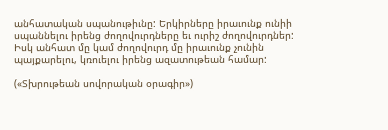անհատական սպանութիւնը: Երկիրները իրաւունք ունիի սպաննելու իրենց ժողովուրդները եւ ուրիշ ժողովուրդներ: Իսկ անհատ մը կամ ժողովուրդ մը իրաւունք չունին պայքարելու, կռուելու իրենց ազատութեան համար:

(«Տխրութեան սովորական օրագիր»)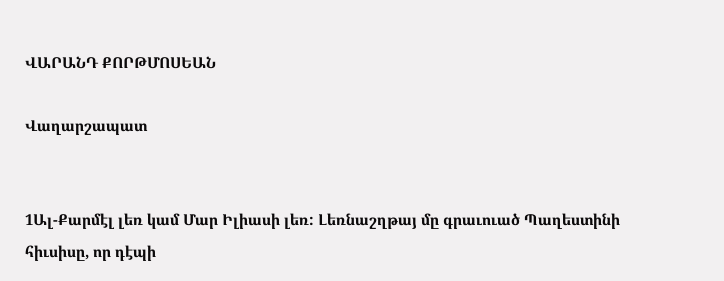ՎԱՐԱՆԴ ՔՈՐԹՄՈՍԵԱՆ

Վաղարշապատ


1Ալ-Քարմէլ լեռ կամ Մար Իլիասի լեռ: Լեռնաշղթայ մը գրաւուած Պաղեստինի հիւսիսը, որ դէպի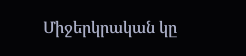Միջերկրական կը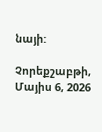նայի:

Չորեքշաբթի, Մայիս 6, 2026